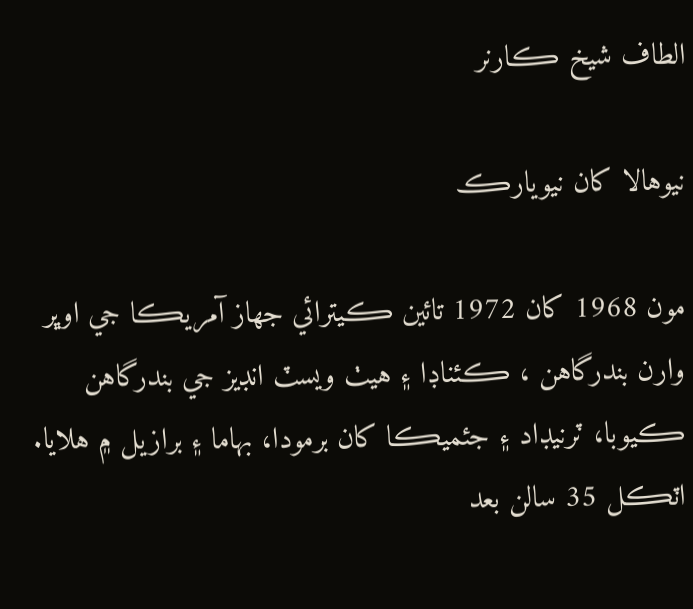الطاف شيخ ڪارنر

نيوهالا کان نيويارڪ

مون 1968 کان 1972 تائين ڪيترائي جهاز آمريڪا جي اوڀر وارن بندرگاهن ، ڪئناڊا ۽ هيٺ ويسٽ انڊيز جي بندرگاهن ڪيوبا، ٽرنيڊاد ۽ جئميڪا کان برمودا، بهاما ۽ برازيل ۾ هلايا. اٽڪل 35 سالن بعد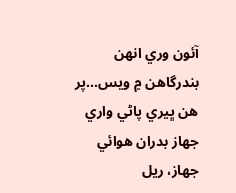آئون وري انهن بندرگاهن ۾ ويس...پر هن ڀيري پاڻي واري جهاز بدران هوائي جهاز، ريل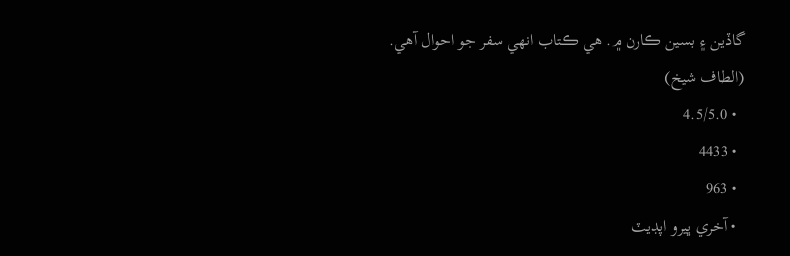گاڏين ۽ بسين ڪارن ۾. هي ڪتاب انهي سفر جو احوال آهي.
(الطاف شيخ)
  • 4.5/5.0
  • 4433
  • 963
  • آخري ڀيرو اپڊيٽ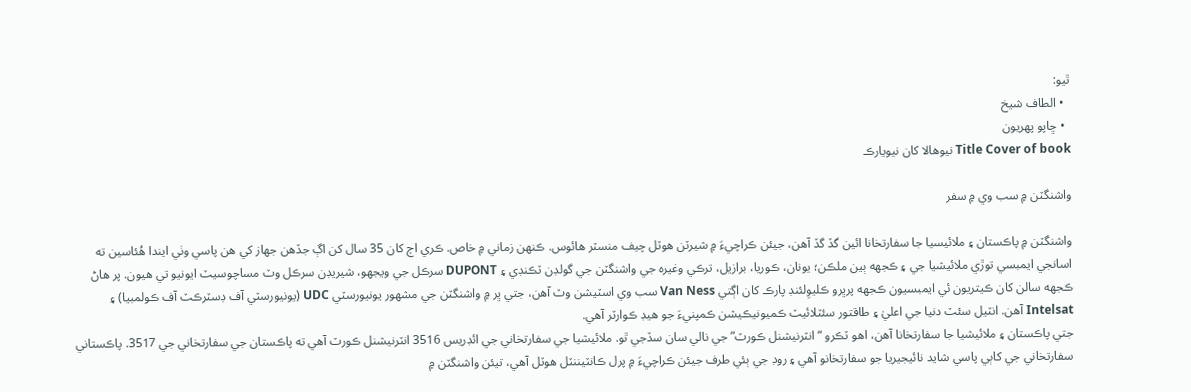ٿيو:
  • الطاف شيخ
  • ڇاپو پھريون
Title Cover of book نيوهالا کان نيويارڪ

واشنگٽن ۾ سب وي ۾ سفر

واشنگٽن ۾ پاڪستان ۽ ملائيسيا جا سفارتخانا ائين گڏ گڏ آهن، جيئن ڪراچيءَ ۾ شيرٽن هوٽل چيف منسٽر هائوس. ڪنهن زماني ۾ خاص. ڪري اڄ کان 35 سال کن اڳ جڏهن جهاز کي هن پاسي وٺي ايندا هُئاسين ته اسانجي ايمبسي توڙي ملائيشيا جي ۽ ڪجهه ٻين ملڪن؛ يونان، ڪوريا، برازيل، ترڪي وغيره جي واشنگٽن جي گولڊن ٽڪنڊي ۽ DUPONT سرڪل جي ويجهو، شيريڊن سرڪل وٽ مساچوسيٽ ايونيو تي هيون. پر هاڻ ڪجهه سالن کان ڪيتريون ئي ايمبسيون ڪجهه پرڀرو ڪليوِلئنڊ پارڪ کان اڳتي Van Ness سب وي اسٽيشن وٽ آهن، جتي ڀر ۾ واشنگٽن جي مشهور يونيورسٽي UDC (يونيورسٽي آف ڊسٽرڪٽ آف ڪولمبيا) ۽ Intelsat آهن. انٽيل سئٽ دنيا جي اعليٰ ۽ طاقتور سئٽلائيٽ ڪميونيڪيشن ڪمپنيءَ جو هيڊ ڪوارٽر آهي.
جتي پاڪستان ۽ ملائيشيا جا سفارتخانا آهن، اهو ٽڪرو “انٽرنيشنل ڪورٽ” جي نالي سان سڏجي ٿو. ملائيشيا جي سفارتخاني جي ائڊريس 3516 انٽرنيشنل ڪورٽ آهي ته پاڪستان جي سفارتخاني جي 3517. پاڪستاني سفارتخاني جي کاٻي پاسي شايد نائيجيريا جو سفارتخانو آهي ۽ روڊ جي ٻئي طرف جيئن ڪراچيءَ ۾ پرل ڪانٽيننٽل هوٽل آهي، تيئن واشنگٽن ۾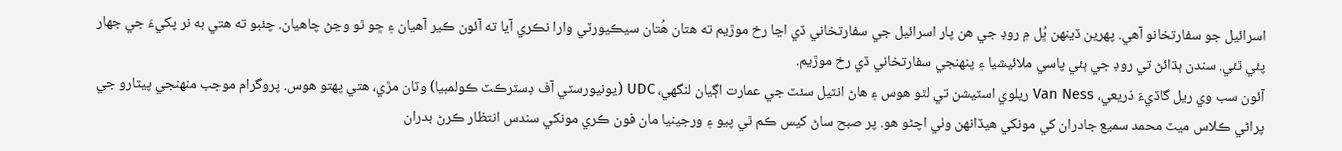اسرائيل جو سفارتخانو آهي. پهرين ڏينهن ڀُل ۾ روڊ جي هن پار اسرائيل جي سفارتخاني ڏي اڃا رخ موڙيم ته هتان هُتان سيڪيورٽي وارا نڪري آيا ته آئون ڪير آهيان ۽ ڇو ٿو وڃڻ چاهيان. چئبو ته هتي به نر پکيءَ جي جهار پئي ٿئي. سندن ٻڌائڻ تي روڊ جي ٻئي پاسي ملائيشيا ۽ پنهنجي سفارتخاني ڏي رخ موڙيم.
آئون سب وي ريل گاڏيءَ ذريعي، Van Ness ريلوي اسٽيشن تي لٿو هوس ۽ هاڻ انٽيل سئٽ جي عمارت اڳيان لنگھي، UDC (يونيورسٽي آف ڊسٽرڪٽ ڪولمبيا) وٽان مڙي، هتي پهتو هوس. پروگرام موجب منهنجي پيٽارو جي پراڻي ڪلاس ميٽ محمد سميع جادران کي مونکي هيڏانهن وٺي اچڻو هو. پر صبح ساڻ کيس ڪم ٿي پيو ۽ ورجينيا مان فون ڪري مونکي سندس انتظار ڪرڻ بدران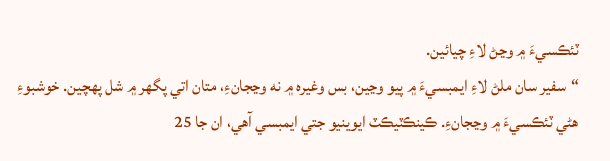ٽئڪسيءَ ۾ وڃڻ لاءِ چيائين.
“سفير سان ملڻ لاءِ ايمبسيءَ ۾ پيو وڃين، بس وغيره ۾ نه وڃجانءِ، متان اتي پگھر ۾ شل پهچين. خوشبوءِ هڻي ٽئڪسيءَ ۾ وڃجانءِ. ڪينڪٽيڪٽ ايوينيو جتي ايمبسي آهي، ان جا 25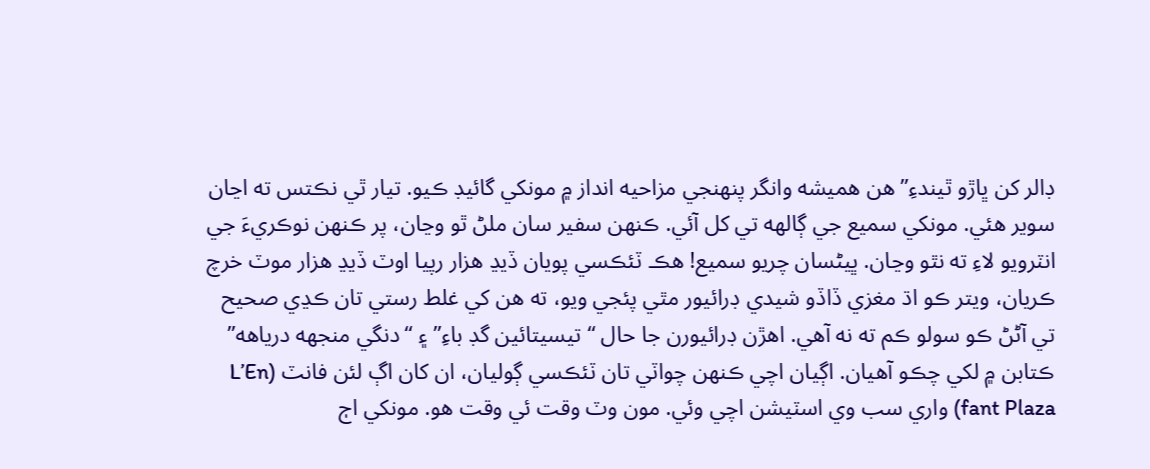ڊالر کن ڀاڙو ٿيندءِ” هن هميشه وانگر پنهنجي مزاحيه انداز ۾ مونکي گائيڊ ڪيو. تيار ٿي نڪتس ته اڃان سوير هئي. مونکي سميع جي ڳالهه تي کل آئي. ڪنهن سفير سان ملڻ ٿو وڃان، پر ڪنهن نوڪريءَ جي انٽرويو لاءِ ته نٿو وڃان. ڀيڻسان چريو سميع! هڪ ٽئڪسي پويان ڏيڍ هزار رپيا اوٽ ڏيڍ هزار موٽ خرچ ڪريان، ويتر ڪو اڌ مغزي ڏاڏو شيدي ڊرائيور مٿي پئجي ويو، ته هن کي غلط رستي تان ڪڍي صحيح تي آڻڻ ڪو سولو ڪم ته نه آهي. اهڙن ڊرائيورن جا حال “ تيسيتائين گڊ باءِ” ۽ “دنگي منجهه درياهه” ڪتابن ۾ لکي چڪو آهيان. اڳيان اچي ڪنهن چواٽي تان ٽئڪسي ڳوليان، ان کان اڳ لئن فانٽ (L’En fant Plaza) واري سب وي اسٽيشن اچي وئي. مون وٽ وقت ئي وقت هو. مونکي اڄ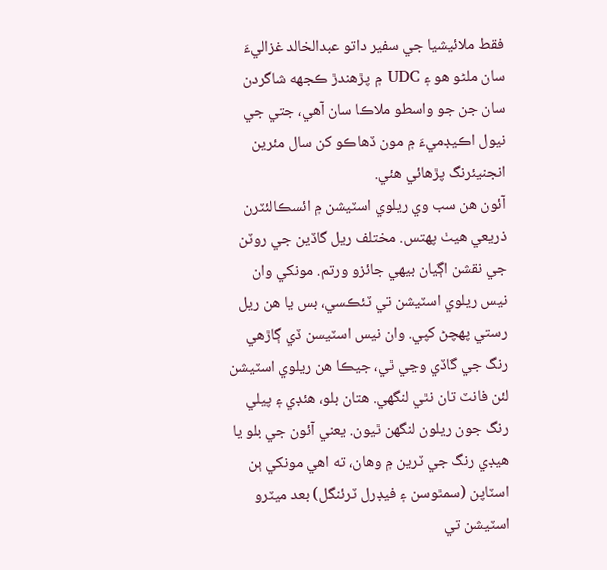فقط ملائيشيا جي سفير داتو عبدالخالد غزاليءَ سان ملڻو هو ۽ UDC ۾ پڙهندڙ ڪجهه شاگردن سان جن جو واسطو ملاڪا سان آهي، جتي جي نيول اڪيڊميءَ ۾ مون ڏهاڪو کن سال مئرين انجنيئرنگ پڙهائي هئي.
آئون هن سب وي ريلوي اسٽيشن ۾ ائسڪالئٽرن ذريعي هيٺ پهتس. مختلف ريل گاڏين جي روٽن جي نقشن اڳيان بيهي جائزو ورتم. مونکي وان نيس ريلوي اسٽيشن تي ٽئڪسي، بس يا هن ريل رستي پهچڻ کپي. وان نيس اسٽيسن ڏي ڳاڙهي رنگ جي گاڏي وڃي ٿي، جيڪا هن ريلوي اسٽيشن لئن فانٽ تان نٿي لنگھي. هتان بلو، هئڊي ۽ پيلي رنگ جون ريلون لنگھن ٿيون. يعني آئون جي بلو يا هيڊي رنگ جي ٽرين ۾ وهان، ته اهي مونکي ٻن اسٽاپن (سمٿوسن ۽ فيڊرل ٽرئنگل) بعد ميٽرو اسٽيشن تي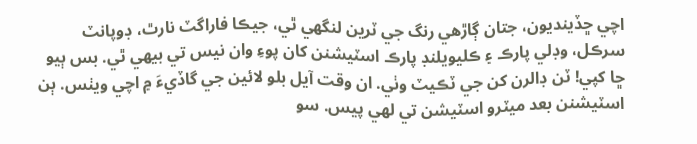اچي ڇڏينديون، جتان ڳاڙهي رنگ جي ٽرين لنگهي ٿي، جيڪا فاراگٽ نارٿ، ڊوپانٽ سرڪل، وڊلي پارڪ ۽ ڪليويلنڊ پارڪ اسٽيشنن کان پوءِ وان نيس تي بيهي ٿي. بس ٻيو ڇا کپي! ٽن ڊالرن کن جي ٽڪيٽ وٺي. ان وقت آيل بلو لائين جي گاڏيءَ ۾ اچي ويٺس. ٻن اسٽيشنن بعد ميٽرو اسٽيشن تي لهي پيس. سو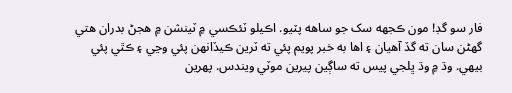فار سو گڊ! مون ڪجهه سک جو ساهه پٽيو. اڪيلو ٽئڪسي ۾ ٽينشن ۾ هجڻ بدران هتي گهڻن سان ته گڏ آهيان ۽ اها به خبر پويم پئي ته ٽرين ڪيڏانهن پئي وڃي ۽ ڪٿي پئي بيهي. وڌ ۾ وڌ ڀلجي پيس ته ساڳين پيرين موٽي ويندس. پهرين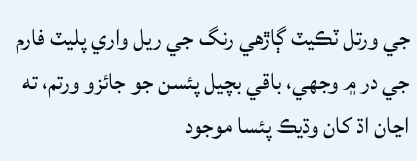جي ورتل ٽڪيٽ ڳاڙهي رنگ جي ريل واري پليٽ فارم جي در ۾ وجھي، باقي بچيل پئسن جو جائزو ورتم، ته اڃان اڌ کان وڌيڪ پئسا موجود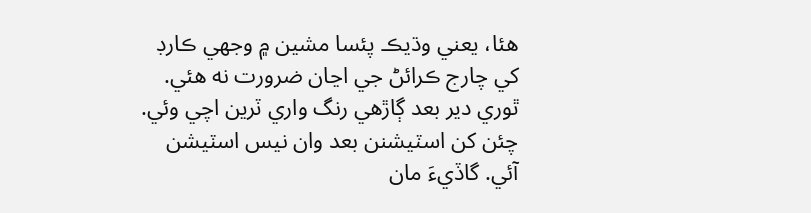هئا، يعني وڌيڪ پئسا مشين ۾ وجھي ڪارڊ کي چارج ڪرائڻ جي اڃان ضرورت نه هئي. ٿوري دير بعد ڳاڙهي رنگ واري ٽرين اچي وئي. چئن کن اسٽيشنن بعد وان نيس اسٽيشن آئي. گاڏيءَ مان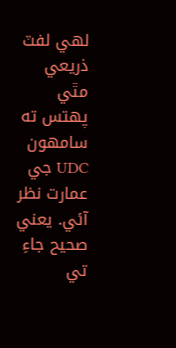لهي لفٽ ذريعي مٿي پهتس ته سامهون UDC جي عمارت نظر آئي. يعني صحيح جاءِ تي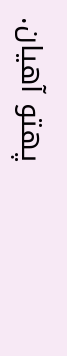پهتو آهيان.